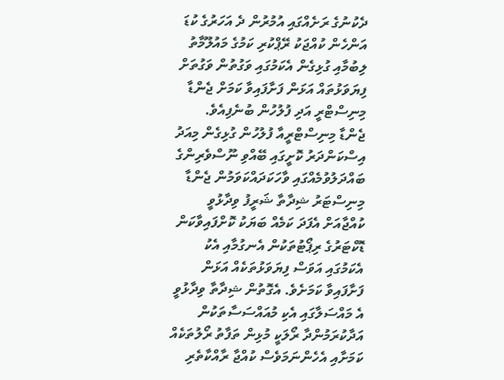ދެކުނުގެ ރަށެއްގައި އުމުރުން ދެ އަހަރުގެ ކުޑަ އަންހެން ކުއްޖަކު ރޭޕްކުރި ކަމުގެ މައުލޫމާތު ލިބުމާއި ގުޅިގެން އެކަމުގައި ވަގުތުން ވަގުތަށް ފިޔަވަޅުތައް އަޅަން ފަށާފައިވާ ކަމަށް ޖެންޑާ މިނިސްޓްރީ އަދި ފުލުހުން ބުނެފިއެވެ.
ޖެންޑާ މިނިސްޓްރީއާ ފުލުހުން ގުޅިގެން މިއަދު އިސްކަންދަރު ކޮށީގައި ބޭއްވި ނޫސްވެރިންގެ ބައްދަލުވުމެއްގައި ވާހަކަދައްކަވަމުން ޖެންޑާ މިނިސްޓަރު ޝިދާތާ ޝަރީފު ވިދާޅުވީ ކުއްޖާއަށް އެފަދަ ކަމެއް ބަޔަކު ކޮށްފައިވާކަން ޑޮކްޓަރުގެ ރިޕޯޓުތަކުން އެނގުމާއި އެކު އެކަމުގައި އަވަސް ފިޔަވަޅުތަކެއް އަޅަން ފަށާފައިވާ ކަމަށެވެ. އެގޮތުން ޝިދާތާ ވިދާޅުވީ އެ މައްސަލާގައި އެކި މުއައްސަސާތަކުން އަދާކުރަމުންދާ ރޯލަކީ މުޅިން ތަފާތު ރޯލުތަކެއް ކަމަށާއި އެހެންނަމަވެސް ކުއްޖާ ރާއްކާތެރި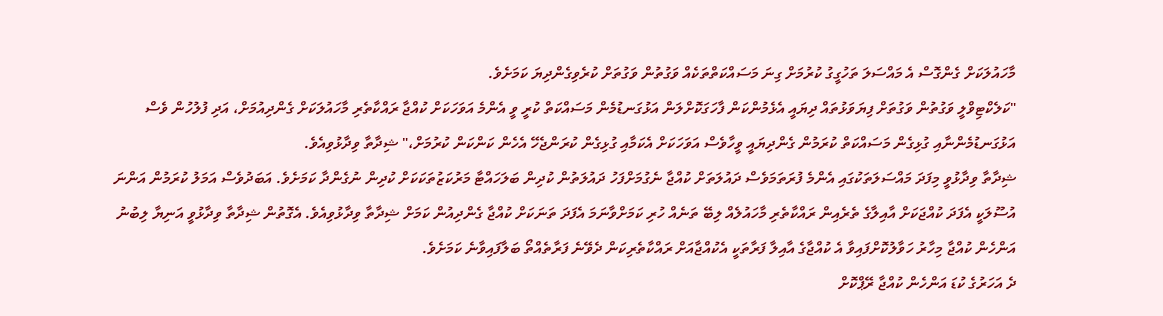މާހައުލަކަށް ގެންގޮސް އެ މައްސަލަ ތަހުގީގު ކުރުމަށް ގިނަ މަސައްކަތްތަކެއް ވަގުތުން ވަގުތަށް ކުރެވިގެންދިޔަ ކަމަށެވެ.
"ކަލެކްޓިވްލީ ވަގުތުން ވަގުތަށް ފިޔަވަޅުތައް ދިޔައީ އެޅެމުންކަން ފާހަގަކޮށްލަން އަޅުގަނޑުމެން މަސައްކަތް ކުރީ ވީ އެންމެ އަވަހަކަށް ކުއްޖާ ރައްކާތެރި މާހައުލަކަށް ގެންދިއުމަށް، އަދި ފުލުހުން ވެސް އަޅުގަނޑުމެންނާއި ގުޅިގެން މަސައްކަތް ކުރަމުން ގެންދިޔައީ ވީހާވެސް އަވަހަކަށް އެކަމާއި ގުޅިގެން ކުރަންޖެހޭ އެހެން ކަންކަން ކުރުމަށް،" ޝިދާތާ ވިދާޅުވިއެވެ.
ޝިދާތާ ވިދާޅުވީ މިފަދަ މައްސަލަތަކުގައި އެންމެ ފުރަތަމަވެސް ދައުލަތަށް ކުއްޖާ ނެގުމަށްފަހު ދައުލަތުން ކުދިން ބަލަހައްޓާ މަރުކަޒުތަކަކަށް ކުދިން ނުގެންދާ ކަމަށެވެ. އަބަދުވެސް އަމަލު ކުރަމުން އަންނަ އުސޫލަކީ އެފަދަ ކުއްޖަކަށް އާއިލާގެ ތެރެއިން ރައްކާތެރި މާހައުލެއް ލިބޭ ތަނެއް ހުރި ކަމަށްވާނަމަ އެފަދަ ތަނަކަށް ކުއްޖާ ގެންދިއުން ކަމަށް ޝިދާތާ ވިދާޅުވިއެވެ. އެގޮތުން ޝިދާތާ ވިދާޅުވީ އަނިޔާ ލިބުނު އަންހެން ކުއްޖާ މިހާރު ހަވާލުކޮށްފައިވާ އެ ކުއްޖާގެ އާއިލާ ފަރާތަކީ އެކުއްޖާއަށް ރައްކާތެރިކަން ދެވޭނެ ފަރާތެއްތޯ ބަލާފައިވާނެ ކަމަށެވެ.
ދެ އަހަރުގެ ކުޑަ އަންހެން ކުއްޖާ ރޭޕްކޮށް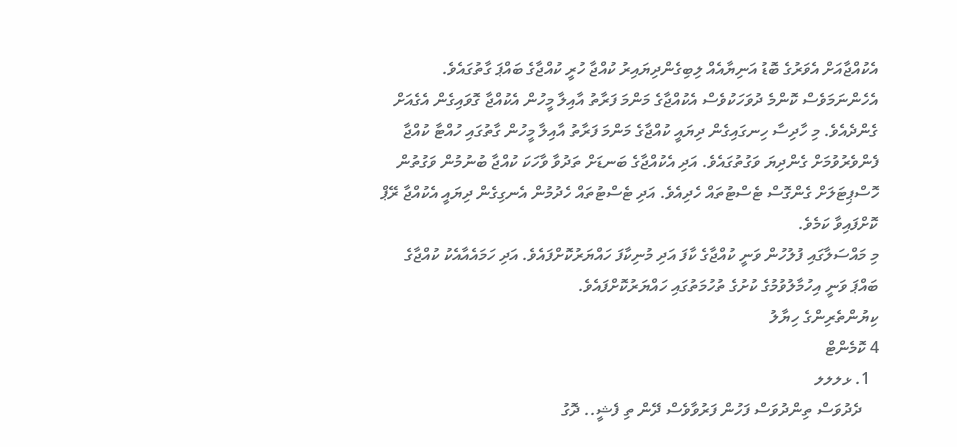އެކުއްޖާއަށް އެވަރުގެ ބޮޑު އަނިޔާއެއް ލިބިގެންދިޔައިރު ކުއްޖާ ހުރީ ކުއްޖާގެ ބައްޕަ ގާތުގައެވެ. އެހެންނަމަވެސް ކޮންމެ ދުވަހަކުވެސް އެކުއްޖާގެ މަންމަ ފަރާތު އާއިލާ މީހުން އެކުއްޖާ ގޮވައިގެން އެގެއަށް ގެންދެއެވެ. މި ހާދިސާ ހިނގައިގެން ދިޔައީ ކުއްޖާގެ މަންމަ ފަރާތު އާއިލާ މީހުން ގާތުގައި ހުއްޓާ ކުއްޖާ ފެންވެރުވުމަށް ގެންދިޔަ ވަގުތުގައެވެ. އަދި އެކުއްޖާގެ ބަނޑަށް ތަދުވާ ވާހަކަ ކުއްޖާ ބުނުމުން ވަގުތުން ހޮސްޕިޓަލަށް ގެންގޮސް ޓެސްޓުތައް ހެދިއެވެ. އަދި ޓެސްޓުތައް ހެދުމުން އެނގިގެން ދިޔައީ އެކުއްޖާ ރޭޕް ކޮށްފައިވާ ކަމެވެ.
މި މައްސަލާގައި ފުލުހުން ވަނީ ކުއްޖާގެ ކާފަ އަދި މުނިކާފަ ހައްޔަރުކޮށްފައެވެ. އަދި ހަމައެއާއެކު ކުއްޖާގެ ބައްޕަ ވަނީ އިހުމާލުވުމުގެ ކުށުގެ ތުހުމަތުގައި ހައްޔަރުކޮށްފައެވެ.
ކިޔުންތެރިންގެ ހިޔާލު
4 ކޮމެންޓް
  1. ޅލލލ
    ދެދުވަސް ތިންދުވަސް ފަހުން ފަރުވާވެސް ދޭން ތި ފެޝީ.. ދޮގު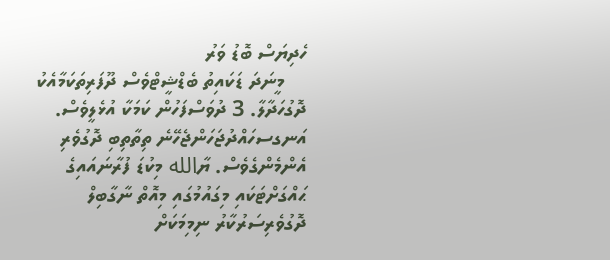ހެދިޔަސް ބޮޑު ވަރު
    މީނަދަ ޑަކައިތު ބެޑްޝީޓްވެސް ދޫފަރިތަކަމާއެކު ދޮގުހަދާލާ. 3 ދުވަސްފަހުން ކަމަކާ އުޅެލީވެސް. އަނގސހައްދުޖަހަންޖެހޭނެ ތިތާތިބި ދޮގުވެރި އެންމެންގެވެސް. ޔާالله މިކުޑަ ފުރާނައައިގެ ޙައްގަށްޓަކައި މިގައުމުގައި މިއޮތް ނާގާބިލް ދޮގުވެރިސަރުކާރު ނިމިމަކަށް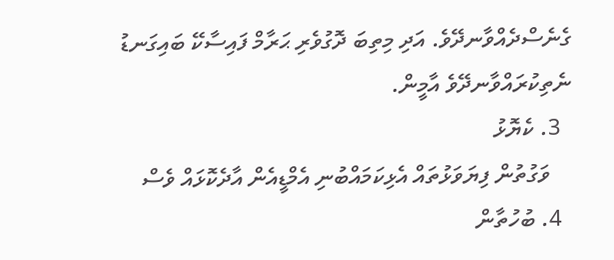ގެނެސްދެއްވާނދޭވެ. އަދި މިތިބަ ދޮގުވެރި ޙަރާމް ފައިސާކޭ ބައިގަނޑު ނެތިކުރައްވާނދޭވެ އާމީން.
  3. ކެޔޮޅު
    ވަގުތުން ފިޔަވަޅުތައް އެޅިކަމައްބުނި އެމްޑީއެން އާދެކޮޅައް ވެސް
  4. ބުހުތާން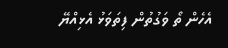އެހެން ތޯ ވަގުތުން ފިތަވަޅު އެޅިއްޔޭ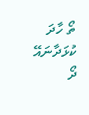ތޯ ހާދަ ކުޅަދާނައޭ ދޯ